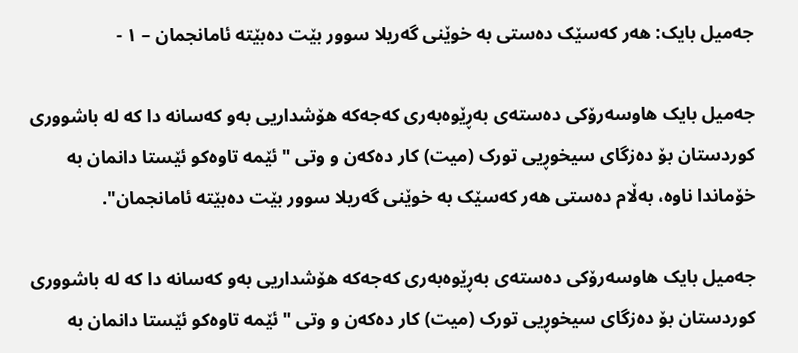جەمیل بایک: هەر کەسێک دەستی بە خوێنی گەریلا سوور بێت دەبێتە ئامانجمان – ١ -

جەمیل بایک هاوسەرۆکی دەستەى بەڕێوەبەری کەجەکە هۆشداریی بەو کەسانە دا کە لە باشووری کوردستان بۆ دەزگای سیخوڕیی تورک (میت) کار دەکەن و وتی "ئێمە تاوەکو ئێستا دانمان بە خۆماندا ناوە، بەڵام دەستی هەر کەسێک بە خوێنی گەریلا سوور بێت دەبێتە ئامانجمان".

جەمیل بایک هاوسەرۆکی دەستەى بەڕێوەبەری کەجەکە هۆشداریی بەو کەسانە دا کە لە باشووری کوردستان بۆ دەزگای سیخوڕیی تورک (میت) کار دەکەن و وتی "ئێمە تاوەکو ئێستا دانمان بە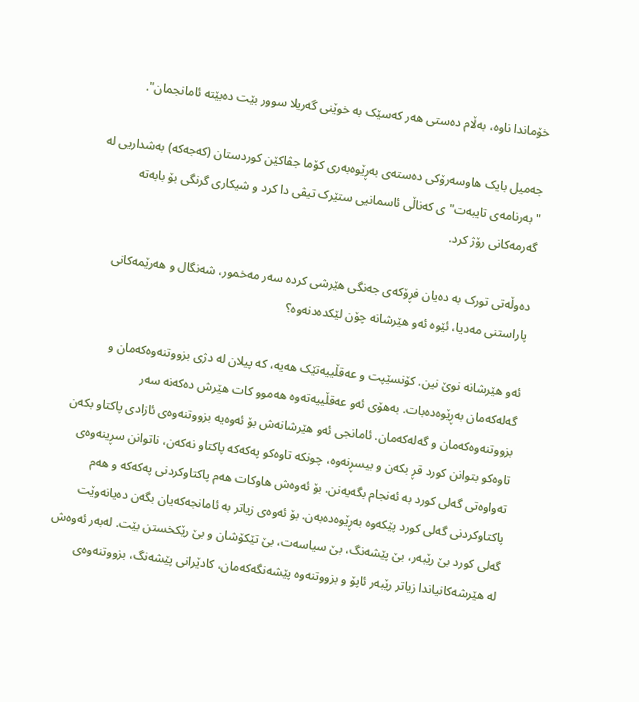خۆماندا ناوە، بەڵام دەستی هەر کەسێک بە خوێنی گەریلا سوور بێت دەبێتە ئامانجمان".

جەمیل بایک هاوسەرۆکی دەستەى بەڕێوەبەری کۆما جڤاکێن کوردستان (کەجەکە) بەشداریی لە "بەرنامەى تایبەت"ی کەناڵی ئاسمانیی ستێرک تیڤی دا کرد و شیکاری گرنگی بۆ بابەتە گەرمەکانى رۆژ کرد.

دەوڵەتى تورک بە دەیان فڕۆکەى جەنگی هێرشی کردە سەر مەخمور، شەنگال و هەرێمەکانى پاراستنی مەدیا، ئێوە ئەو هێرشانە چۆن لێکدەدنەوە؟

ئەو هێرشانە نوێ نین. کۆنسێپت و عەقڵییەتێک هەیە، کە پیلان لە دژی بزووتنەوەکەمان و گەلەکەمان بەڕێوەدەبات. بەهۆی ئەو عەقڵییەتەوە هەموو کات هێرش دەکەنە سەر بزووتنەوەکەمان و گەلەکەمان. ئامانجی ئەو هێرشانەش بۆ ئەوەیە بزووتنەوەى ئازادی پاکتاو بکەن تاوەکو بتوانن کورد قڕ بکەن و بیسڕنەوە، چونکە تاوەکو پەکەکە پاکتاو نەکەن، ناتوانن سڕینەوەى تەواوەتی گەلی کورد بە ئەنجام بگەیەنن. بۆ ئەوەش هاوکات هەم پاکتاوکردنی پەکەکە و هەم پاکتاوکردنی گەلی کورد پێکەوە بەڕێوەدەبەن. بۆ ئەوەى زیاتر بە ئامانجەکەیان بگەن دەیانەوێت گەلی کورد بێ رێبەر، بێ پێشەنگ، بێ سیاسەت، بێ تێکۆشان و بێ رێکخستن بێت. لەبەر ئەوەش لە هێرشەکانیاندا زیاتر رێبەر ئاپۆ و بزووتنەوە پێشەنگەکەمان، کادێرانی پێشەنگ، بزووتنەوەی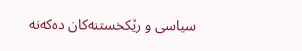سیاسی و رێکخستنەکان دەکەنە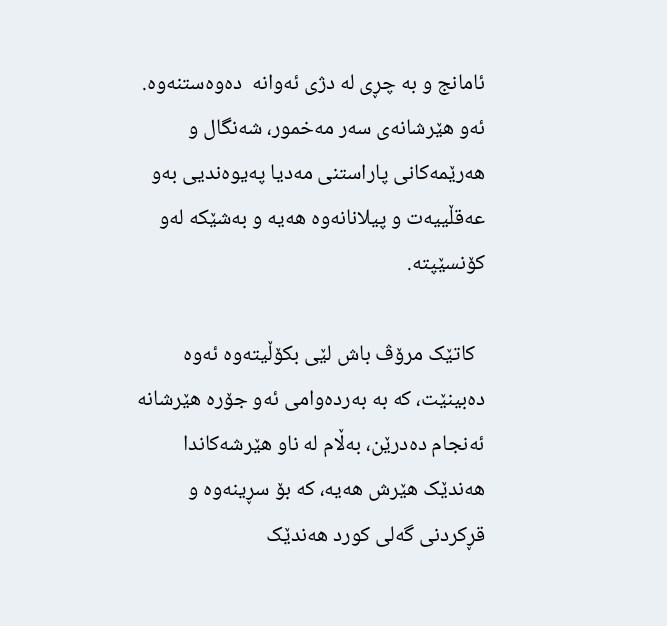ئامانج و بە چڕی لە دژی ئەوانە  دەوەستنەوە. ئەو ھێرشانەى سەر مەخمور، شەنگال و هەرێمەکانى پاراستنی مەدیا پەیوەندیی بەو عەقڵییەت و پیلانانەوە هەیە و بەشێکە لەو کۆنسێپتە.

  کاتێک مرۆڤ باش لێی بکۆڵیتەوە ئەوە دەبینێت، کە بە بەردەوامی ئەو جۆرە هێرشانە ئەنجام دەدرێن، بەڵام لە ناو هێرشەکاندا هەندێک هێرش هەیە، کە بۆ سڕینەوە و قڕکردنی گەلی کورد هەندێک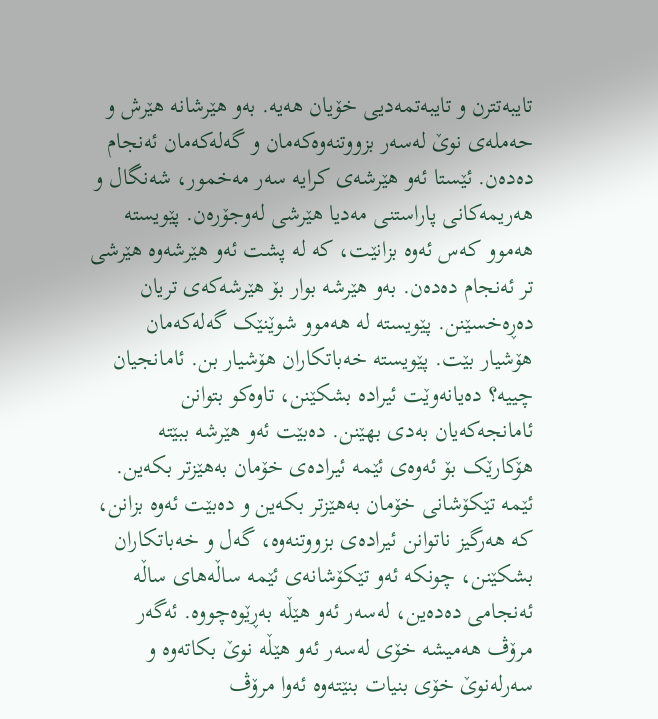تایبەتترن و تایبەتمەدیی خۆیان هەیە. بەو هێرشانە هێرش و حەملەى نوێ لەسەر بزووتنەوەکەمان و گەلەکەمان ئەنجام دەدەن. ئێستا ئەو هێرشەی کرایە سەر مەخمور، شەنگال و هەریمەکانى پاراستنى مەدیا هێرشی لەوجۆرەن. پێویستە هەموو کەس ئەوە بزانێت، کە لە پشت ئەو هێرشەوە هێرشی تر ئەنجام دەدەن. بەو هێرشە بوار بۆ هێرشەکەى تریان دەڕەخسێنن. پێویستە لە هەموو شوێنێک گەلەکەمان هۆشیار بێت. پێویستە خەباتکاران هۆشیار بن. ئامانجیان چییە؟ دەیانەوێت ئیرادە بشکێنن، تاوەکو بتوانن ئامانجەکەیان بەدی بهێنن. دەبێت ئەو ھێرشە ببێتە هۆکارێک بۆ ئەوەى ئێمە ئیرادەی خۆمان بەهێزتر بکەین. ئێمە تێکۆشانی خۆمان بەهێزتر بکەین و دەبێت ئەوە بزانن، کە هەرگیز ناتوانن ئیرادەی بزووتنەوە، گەل و خەباتکاران بشکێنن، چونکە ئەو تێکۆشانەى ئێمە ساڵەهای ساڵە ئەنجامی دەدەین، لەسەر ئەو هێڵە بەڕێوەچووە. ئەگەر مرۆڤ هەمیشە خۆی لەسەر ئەو هێڵە نوێ بکاتەوە و سەرلەنوێ خۆی بنیات بنێتەوە ئەوا مرۆڤ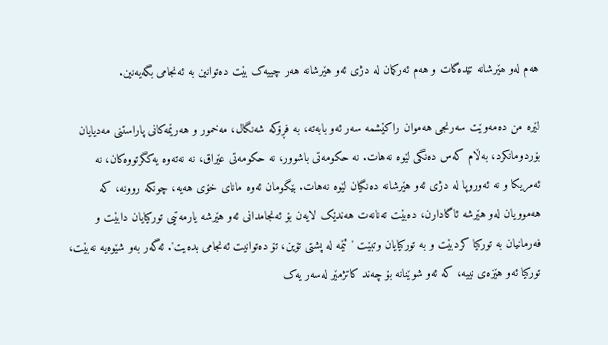هەم لەو ھێرشانە تێدەگات و هەم ئەرکمان لە دژی ئەو هێرشانە هەر چییەک بێت دەتوانین بە ئەنجامی بگەیەنین.

لێرە من دەمەوێت سەرنجی هەموان راکێشمە سەر ئەو بابەتە، بە فڕۆکە شەنگال، مەخمور و هەرێمەکانى پاراستنی مەدیایان بۆردومانکرد، بەڵام کەس دەنگی لێوە نەهات. نە حکومەتى باشوور، نە حکومەتى عێراق، نە نەتەوە یەکگرتووەکان، نە ئەمریکا و نە ئەوروپا لە دژی ئەو هێرشانە دەنگیان لێوە نەهات. بێگومان ئەوە مانای خۆی هەیە، چونکە روونە، کە هەموویان لەو هێرشە ئاگادارن، دەبێت تەنانەت هەندێک لایەن بۆ ئەنجامدانی ئەو هێرشە یارمەتیی تورکیایان دابێت و فەرمانیان بە تورکیا کردبێت و بە تورکیایان وتبێت 'ئێمە لە پشتی تۆین، تۆ دەتوانیت ئەنجامی بدەیت'. ئەگەر بەو شێوەیە نەبێت، تورکیا ئەو هێزەى نییە، کە ئەو شوێنانە بۆ چەند کاتژمێر لەسەر یەک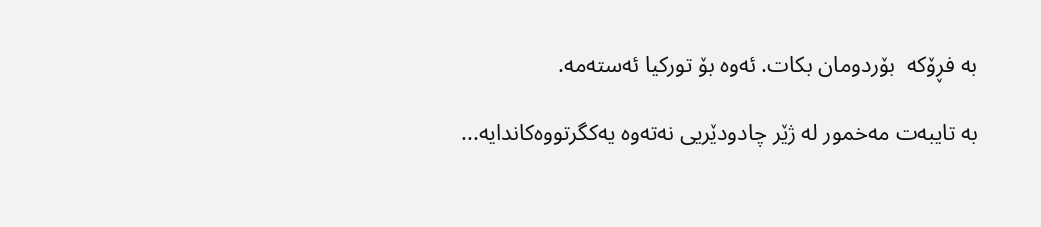بە فڕۆکە  بۆردومان بکات. ئەوە بۆ تورکیا ئەستەمە.

بە تایبەت مەخمور لە ژێر چادودێریی نەتەوە یەکگرتووەکاندایە...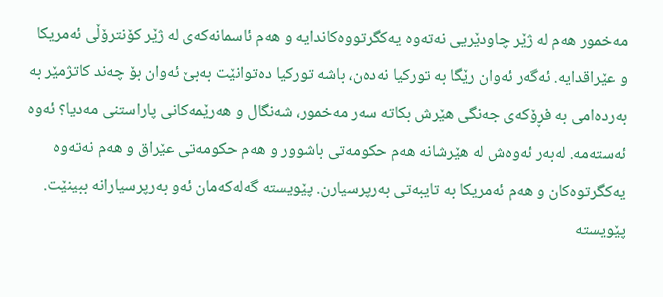مەخمور هەم لە ژێر چاودێریی نەتەوە یەکگرتووەکاندایە و هەم ئاسمانەکەى لە ژێر کۆنترۆڵی ئەمریکا و عێراقدایە. ئەگەر ئەوان رێگا بە تورکیا نەدەن، باشە تورکیا دەتوانێت بەبێ ئەوان بۆ چەند کاتژمێر بە بەردەامی بە فڕۆکەى جەنگی هێرش بکاتە سەر مەخمور، شەنگال و هەرێمەکانى پاراستنى مەدیا؟ ئەوە ئەستەمە. لەبەر ئەوەش لە هێرشانە هەم حکومەتى باشوور و هەم حکومەتى عێراق و هەم نەتەوە یەکگرتوەکان و هەم ئەمریکا بە تایبەتی بەرپرسیارن. پێویستە گەلەکەمان ئەو بەرپرسیارانە ببینێت. پێویستە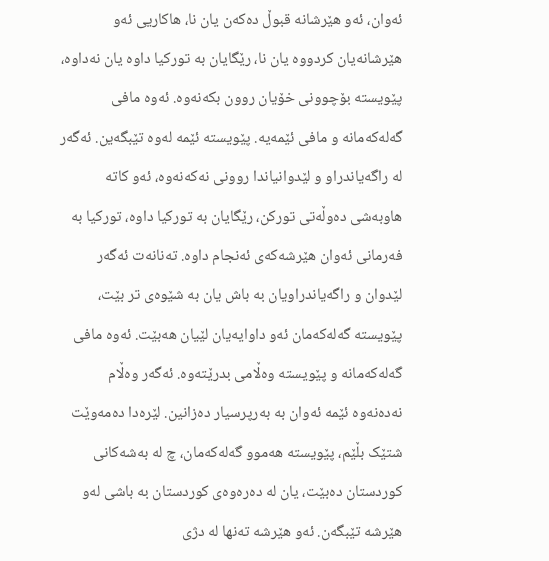ئەوان، ئەو هێرشانە قبوڵ دەکەن یان نا، هاکاریی ئەو هێرشانەیان کردووە یان نا، رێگایان بە تورکیا داوە یان نەداوە، پێویستە بۆچوونی خۆیان روون بکەنەوە. ئەوە مافی گەلەکەمانە و مافی ئێمەیە. پێویستە ئێمە لەوە تێبگەین. ئەگەر لە راگەیاندراو و لێدوانیاندا روونی نەکەنەوە، ئەو کاتە هاوبەشی دەوڵەتى تورکن، رێگایان بە تورکیا داوە، تورکیا بە فەرمانی ئەوان هێرشەکەى ئەنجام داوە. تەنانەت ئەگەر لێدوان و راگەیاندراویان بە باش یان بە شێوەى تر بێت، پێویستە گەلەکەمان ئەو داوایەیان لێیان هەبێت. ئەوە مافی گەلەکەمانە و پێویستە وەڵامی بدرێتەوە. ئەگەر وەڵام نەدەنەوە ئێمە ئەوان بە بەرپرسیار دەزانین. لێرەدا دەمەوێت شتێک بڵێم، پێویستە هەموو گەلەکەمان، چ لە بەشەکانى کوردستان دەبێت، یان لە دەرەوەى کوردستان بە باشی لەو هێرشە تێبگەن. ئەو هێرشە تەنها لە دژی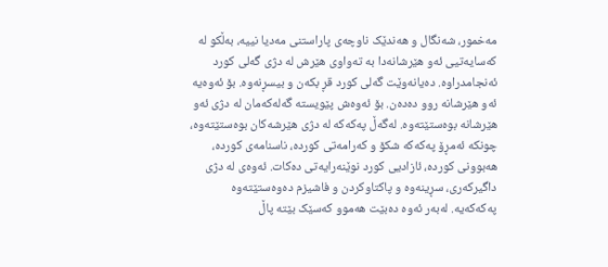مەخمور، شەنگال و هەندێک ناوچەی پاراستنى مەدیا نییە، بەڵکو لە کەسایەتیی ئەو هێرشانەدا بە تەواوی هێرش لە دژی گەلی کورد ئەنجامدراوە. دەیانەوێت گەلی کورد قڕ بکەن و بیسڕنەوە. بۆ ئەوەیە ئەو هێرشانە روو دەدەن. بۆ ئەوەش پێویستە گەلەکەمان لە دژی ئەو هێرشانە بوەستێتەوە. لەگەڵ پەکەکە لە دژی هێرشەکان بوەستێتەوە، چونکە ئەمڕۆ پەکەکە شکۆ و کەرامەتی کوردە، ناسنامەى کوردە، هەبوونی کوردە، ئازادیی کورد نوێنەرایەتی دەکات. ئەوەى لە دژی داگیرکەری، سڕینەوە و پاکتاوکردن و فاشیزم دەوەستێتەوە پەکەکەیە. لەبەر ئەوە دەبێت هەموو کەسێک بێتە پاڵ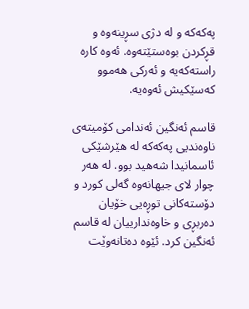پەکەکە و لە دژی سڕینەوە و قڕکردن بوەستێتەوە. ئەوە کارە راستەکەیە و ئەرکی هەموو کەسێکیش ئەوەیە.

قاسم ئەنگین ئەندامی کۆمیتەى ناوەندیی پەکەکە لە هێرشێکى ئاسمانیدا شەهید بوو. لە هەر چوار لای جیهانەوە گەلی کورد و دۆستەکانی توڕەیی خۆیان دەربڕی و خاوەندارییان لە قاسم ئەنگین کرد. ئێوە دەتانەوێت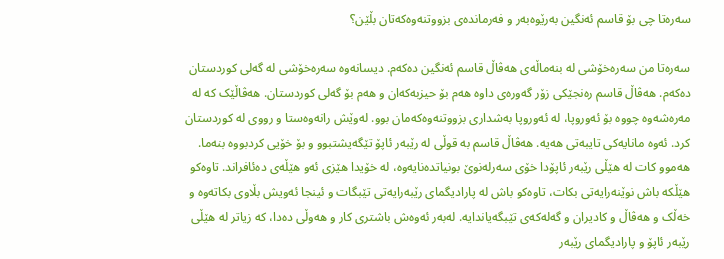سەرەتا چی بۆ قاسم ئەنگین بەرێوەبەر و فەرماندەی بزووتنەوەکەتان بڵێن؟

سەرەتا من سەرەخۆشی لە بنەماڵەى هەڤاڵ قاسم ئەنگین دەکەم. دیسانەوە سەرەخۆشی لە گەلی کوردستان دەکەم. هەڤاڵ قاسم رەنجێکى زۆر گەورەی داوە هەم بۆ حیزبەکەان و هەم بۆ گەلی کوردستان. هەڤاڵێک کە لە مەرەشەوە چووە بۆ ئەوروپا، لە ئەوروپا بەشداری بزووتنەوەکەمان بوو. لەوێش رانەوەستا و رووی لە کوردستان کرد. ئەوە مانایەکى تایبەتی هەیە. هەڤاڵ قاسم بە قوڵی لە رێبەر ئاپۆ تێگەیشتبوو و بۆ خۆیی کردبووە بنەما. هەموو کات لە هێڵی رێبەر ئاپۆدا خۆی سەرلەنوێ بونیاتدەنایەوە، لە خۆیدا هێزی ئەو هێڵەى دەئافراند. تاوەکو هێڵکە باش نوێنەرایەتی بکات، تاوەکو باش لە پارادیگمای رێبەرایەتی تێبگات و ئینجا ئەویش بڵاوی بکاتەوە و خەڵک و هەڤاڵ و کادیران و گەلەکەى تێبگەیاندایە. لەبەر ئەوەش باشتری کار و هەوڵی دەدا، کە زیاتر لە هێڵی رێبەر ئاپۆ و پارادیگمای رێبەر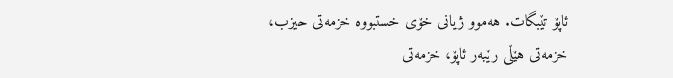ئاپۆ تێبگات. هەموو ژیانی خۆی خستبووە خزمەتى حیزب، خزمەتى هێڵی رێبەر ئاپۆ، خزمەتى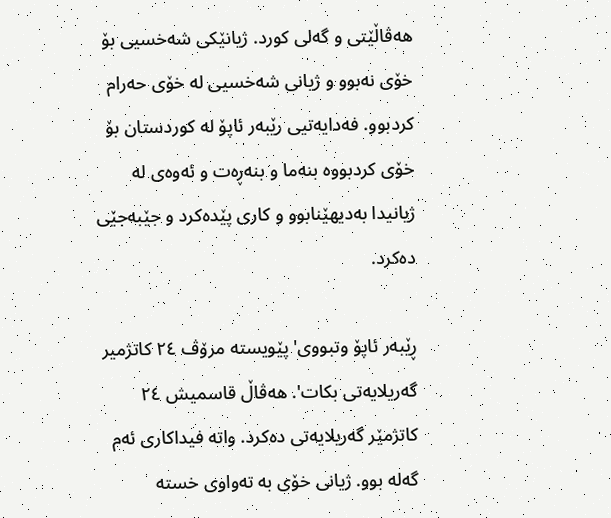هەڤاڵێتی و گەلی کورد. ژیانێکى شەخسیی بۆ خۆی نەبوو و ژیانی شەخسیی لە خۆی حەرام کردبوو. فەدایەتیی رێبەر ئاپۆ لە کوردستان بۆ خۆی کردبووە بنەما و بنەڕەت و ئەوەی لە ژیانیدا بەدیهێنابوو و کاری پێدەکرد و جێبەجێی دەکرد.

ڕێبەر ئاپۆ وتبووی'پێویستە مرۆڤ ٢٤ کاتژمیر گەریلایەتی بکات'. هەڤاڵ قاسمیش ٢٤ کاتژمێر گەریلایەتی دەکرد. واتە فیداکاری ئەم گەلە بوو. ژیانی خۆی بە تەواوی خستە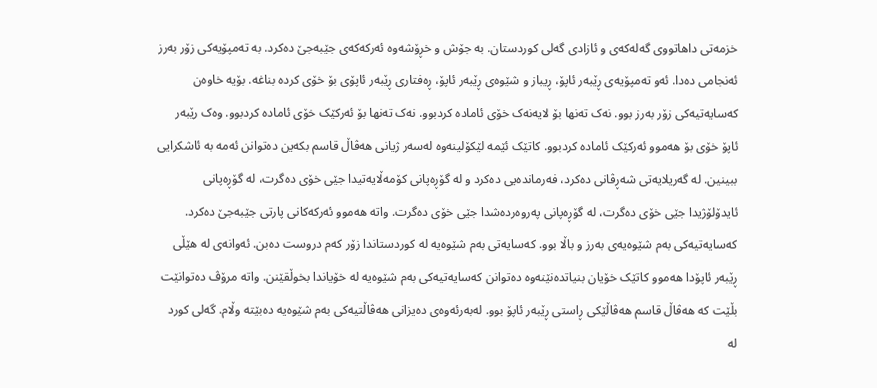خزمەتی داهاتووی گەلەکەی و ئازادی گەلی کوردستان. بە جۆش و خڕۆشەوە ئەرکەکەی جێبەجێ دەکرد. بە تەمپۆیەکی زۆر بەرز ئەنجامی دەدا. ئەو تەمپۆیەی ڕێبەر ئاپۆ، ڕیباز و شێوەی ڕێبەر ئاپۆ، ڕەفتاری ڕێبەر ئاپۆی بۆ خۆی کردە بناغە. بۆیە خاوەن کەسایەتیەکی زۆر بەرز بوو. نەک تەنها بۆ لایەنەک خۆی ئامادە کردبوو. نەک تەنها بۆ ئەرکێک خۆی ئامادە کردبوو. وەک رێبەر ئاپۆ خۆی بۆ هەموو ئەرکێک ئامادە کردبوو. کاتێک ئێمە لێکۆلینەوە لەسەر ژیانی هەڤاڵ قاسم بکەین دەتوانن ئەمە بە ئاشکرایی ببینین. لە گەریلایەتی شەڕڤانی دەکرد، فەرماندەیی دەکرد و لە گۆڕەپانی کۆمەڵایەتیدا جێی خۆی دەگرت، لە گۆڕەپانی ئایدۆلۆژیدا جێی خۆی دەگرت، لە گۆڕەپانی پەروەردەشدا جێی خۆی دەگرت. واتە هەموو ئەرکەکانی پارتی جێبەجێ دەکرد. کەسایەتیەکی بەم شێوەیەی بەرز و باڵا بوو. کەسایەتی بەم شێوەیە لە کوردستاندا زۆر کەم دروست دەبن. ئەوانەی لە هێڵی ڕێبەر ئاپۆدا هەموو کاتێک خۆیان بنیاتدەنێنەوە دەتوانن کەسایەتیەکی بەم شێوەیە لە خۆیاندا بخوڵقێنن. واتە مرۆڤ دەتوانێت بڵێت کە هەڤاڵ قاسم هەڤاڵێکی ڕاستی ڕێبەر ئاپۆ بوو. لەبەرئەوەی دەیزانی هەڤاڵتیەکی بەم شێوەیە دەبێتە وڵام. گەلی کورد لە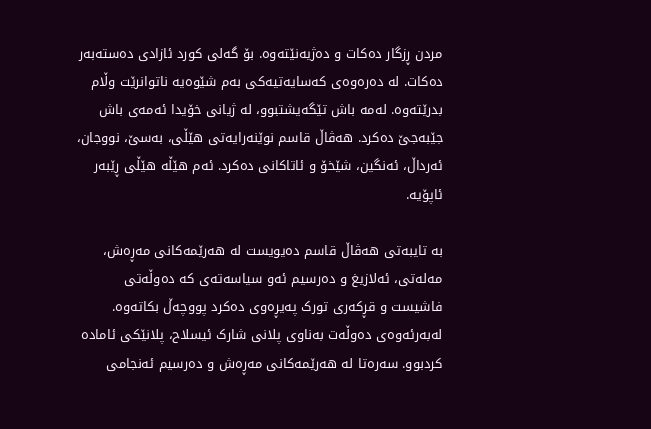مردن ڕزگار دەکات و دەژیەنێتەوە. بۆ گەلی کورد ئازادی دەستەبەر دەکات. لە دەرەوەی کەسایەتیەکی بەم شێوەیە ناتوانرێت وڵام بدرێتەوە. لەمە باش تێگەیشتبوو، لە ژیانی خۆیدا ئەمەی باش جێبەجێ دەکرد. هەڤاڵ قاسم نوێنەرایەتی هێڵی، بەسێ، نووجان، ئەرداڵ، ئەنگین، شێخۆ و ئاتاکانی دەکرد. ئەم هێڵە هێڵی ڕێبەر ئاپۆیە.

بە تایبەتی هەڤاڵ قاسم دەیویست لە هەرێمەکانی مەڕەش، مەلەتی، ئەلازیغ و دەرسیم ئەو سیاسەتەی کە دەوڵەتی فاشیست و قڕکەری تورک پەیڕەوی دەکرد پووچەڵ بکاتەوە. لەبەرئەوەی دەوڵەت بەناوی پلانی شارک ئیسلاح، پلانێکی ئامادە کردبوو. سەرەتا لە هەرێمەکانی مەڕەش و دەرسیم ئەنجامی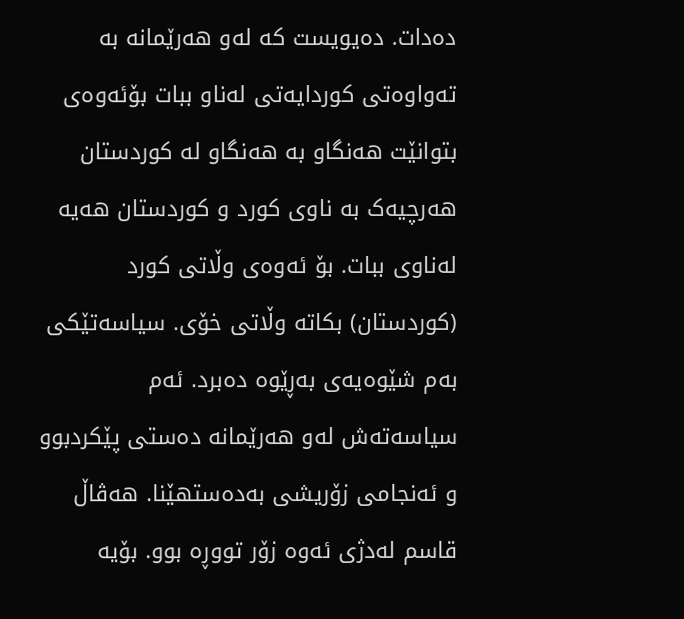دەدات. دەیویست کە لەو هەرێمانە بە تەواوەتی کوردایەتی لەناو ببات بۆئەوەی بتوانێت هەنگاو بە هەنگاو لە کوردستان هەرچیەک بە ناوی کورد و کوردستان هەیە لەناوی ببات. بۆ ئەوەی وڵاتی کورد (کوردستان) بکاتە وڵاتی خۆی. سیاسەتێکی بەم شێوەیەی بەڕێوە دەبرد. ئەم سیاسەتەش لەو هەرێمانە دەستی پێکردبوو و ئەنجامی زۆریشی بەدەستهێنا. هەڤاڵ قاسم لەدژی ئەوە زۆر تووڕە بوو. بۆیە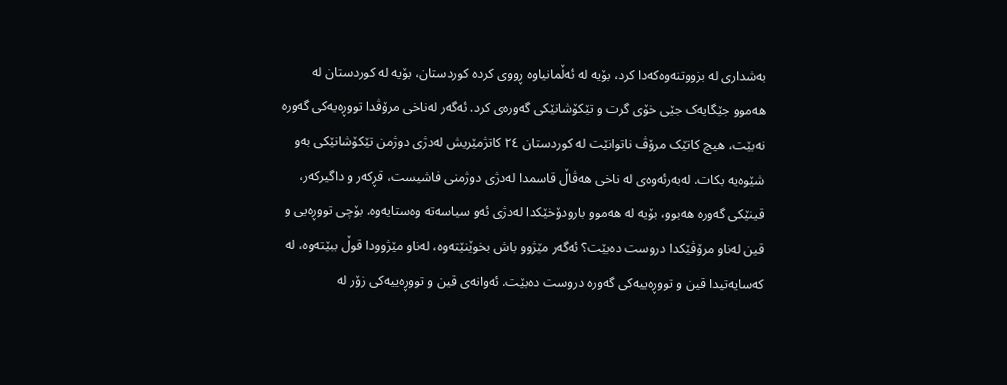بەشداری لە بزووتنەوەکەدا کرد، بۆیە لە ئەڵمانیاوە ڕووی کردە کوردستان، بۆیە لە کوردستان لە هەموو جێگایەک جێی خۆی گرت و تێکۆشانێکی گەورەی کرد. ئەگەر لەناخی مرۆڤدا تووڕەیەکی گەورە نەبێت، هیچ کاتێک مرۆڤ ناتوانێت لە کوردستان ٢٤ کاتژمێریش لەدژی دوژمن تێکۆشانێکی بەو شێوەیە بکات. لەبەرئەوەی لە ناخی هەڤاڵ قاسمدا لەدژی دوژمنی فاشیست، قڕکەر و داگیرکەر، قینێکی گەورە هەبوو، بۆیە لە هەموو بارودۆخێکدا لەدژی ئەو سیاسەتە وەستایەوە. بۆچی تووڕەیی و قین لەناو مرۆڤێکدا دروست دەبێت؟ ئەگەر مێژوو باش بخوێنێتەوە، لەناو مێژوودا قوڵ ببێتەوە، لە کەسایەتیدا قین و تووڕەییەکی گەورە دروست دەبێت. ئەوانەی قین و تووڕەییەکی زۆر لە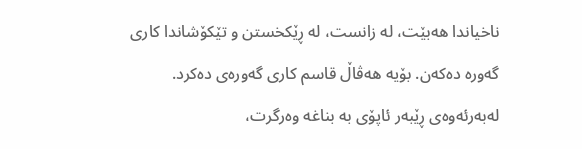ناخیاندا هەبێت، لە زانست، لە ڕێکخستن و تێکۆشاندا کاری گەورە دەکەن. بۆیە هەڤاڵ قاسم کاری گەورەی دەکرد. لەبەرئەوەی ڕێبەر ئاپۆی بە بناغە وەرگرت،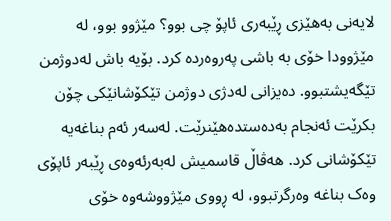لایەنی بەهێزی ڕێبەری ئاپۆ چی بوو؟ مێژوو بوو، لە مێژوودا خۆی بە باشی پەروەردە کرد. بۆیە باش لەدوژمن تێگەیشتبوو. دەیزانی لەدژی دوژمن تێکۆشانێکی چۆن بکرێت ئەنجام بەدەستدەهێنرێت. لەسەر ئەم بناغەیە تێکۆشانی کرد. هەڤاڵ قاسمیش لەبەرئەوەی ڕێبەر ئاپۆی وەک بناغە وەرگرتبوو، لە ڕووی مێژووشەوە خۆی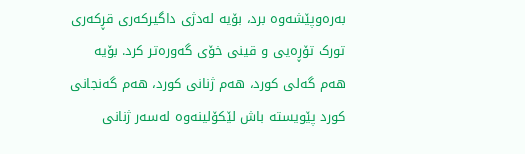بەرەوپێشەوە برد، بۆیە لەدژی داگیرکەری قڕکەری تورک تۆڕەیی و قینی خۆی گەورەتر کرد. بۆیە هەم گەلی کورد، هەم ژنانی کورد، هەم گەنجانی کورد پێویستە باش لێکۆلینەوە لەسەر ژنانی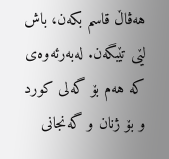هەڤاڵ قاسم بکەن، باش لێی تێبگەن. لەبەرئەوەی کە هەم بۆ گەلی کورد و بۆ ژنان و گەنجانی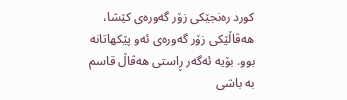کورد رەنجێکی زۆر گەورەی کێشا، هەڤاڵێکی زۆر گەورەی ئەو پێکهاتانە بوو. بۆیە ئەگەر ڕاستی هەڤاڵ قاسم بە باشی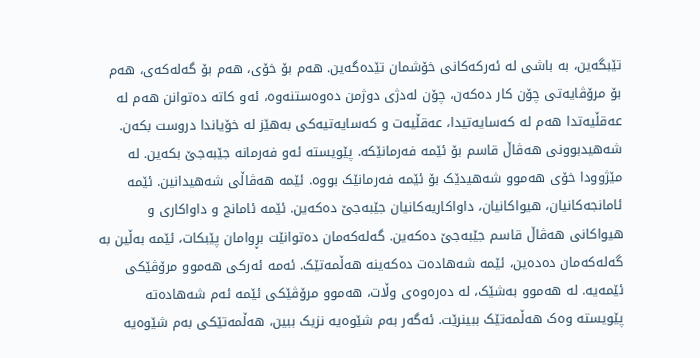تێبگەین، بە باشی لە ئەرکەکانی خۆشمان تێدەگەین. هەم بۆ خۆی، هەم بۆ گەلەکەی، هەم بۆ مرۆڤایەتی چۆن کار دەکەن، چۆن لەدژی دوژمن دەوەستنەوە، ئەو کاتە دەتوانن هەم لە عەقڵیەتدا هەم لە کەسایەتیدا، عەقڵیەت و کەسایەتیەکی بەهێز لە خۆیاندا دروست بکەن. شەهیدبوونی هەڤاڵ قاسم بۆ ئێمە فەرمانێکە. پێویستە ئەو فەرمانە جێبەجێ بکەین. لە مێژوودا خۆی هەموو شەهیدێک بۆ ئێمە فەرمانێک بووە. ئێمە هەڤاڵی شەهیدانین. ئێمە ئامانجەکانیان، هیواکانیان، داواکاریەکانیان جێبەجێ دەکەین. ئێمە ئامانج و داواکاری و هیواکانی هەڤاڵ قاسم جێبەجێ دەکەین. گەلەکەمان دەتوانێت بڕوامان پێبکات، ئێمە بەڵین بە گەلەکەمان دەدەین، ئێمە شەهادەت دەکەینە هەڵمەتێک. ئەمە ئەرکی هەموو مرۆڤێکی ئێمەیە. لە هەموو بەشێک، لە دەرەوەی وڵات، هەموو مرۆڤێکی ئێمە ئەم شەهادەتە پێویستە وەک هەڵمەتێک ببینرێت. ئەگەر بەم شێوەیە نزیک ببین، هەڵمەتێکی بەم شێوەیە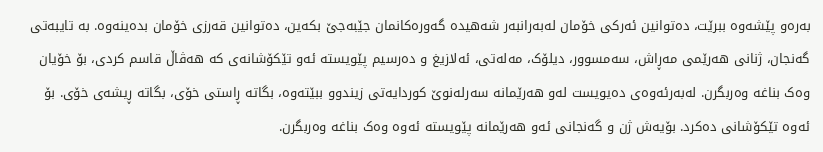بەرەو پێشەوە ببرێت، دەتوانین ئەرکی خۆمان لەبەرانبەر شەهیدە گەورەکانمان جێبەجێ بکەین، دەتوانین قەرزی خۆمان بدەینەوە. بە تایبەتی گەنجان، ژنانی هەرێمی مەڕاش، سەمسوور، دیلۆک، مەلەتی، ئەلازیغ و دەرسیم پێویستە ئەو تێکۆشانەی کە هەڤاڵ قاسم کردی، بۆ خۆیان وەک بناغە وەربگرن. لەبەرئەوەی دەیویست لەو هەرێمانە سەرلەنوێ کوردایەتی زیندوو ببێتەوە، بگاتە ڕاستی خۆی، بگاتە ڕیشەی خۆی. بۆ ئەوە تێکۆشانی دەکرد. بۆیەش ژن و گەنجانی ئەو هەرێمانە پێویستە ئەوە وەک بناغە وەربگرن.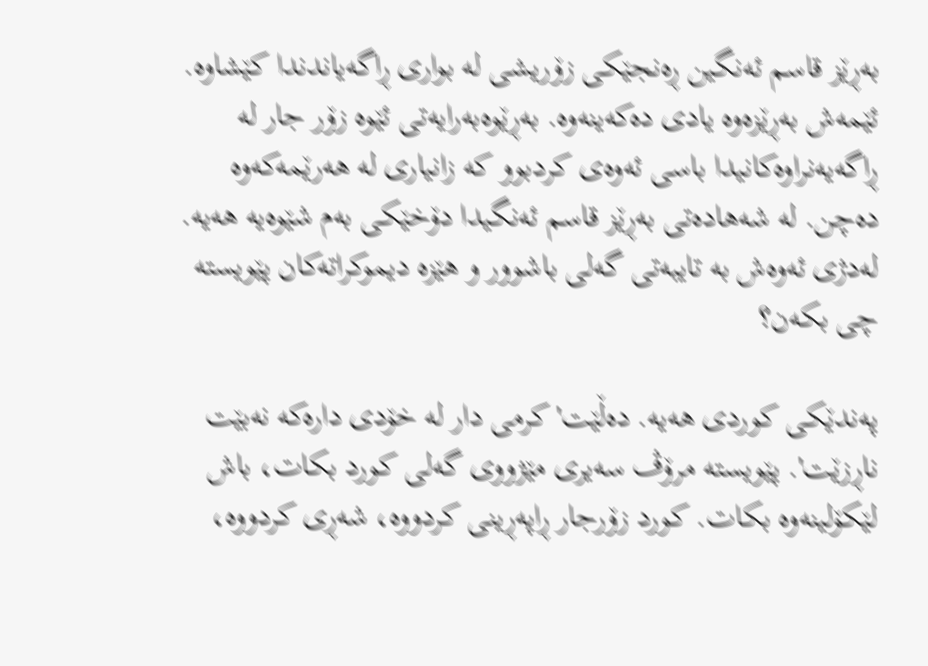بەڕێز قاسم ئەنگین ڕەنجێکی زۆریشی لە بواری ڕاگەیاندندا کێشاوە. ئێمەش بەڕێزەوە یادی دەکەینەوە. بەڕێوەبەرایەتی ئێوە زۆر جار لە ڕاگەیەنراوەکانیدا باسی ئەوەی کردبوو کە زانیاری لە هەرێمەکەوە دەچن. لە شەهادەتی بەڕێز قاسم ئەنگیدا دۆخێکی بەم شێوەیە هەیە. لەدژی ئەوەش بە تایبەتی گەلی باشوور و هێزە دیموکراتەکان پێویستە چی بکەن؟

پەندێکی کوردی هەیە. دەڵێت' کرمی دار لە خۆدی دارەکە نەبێت ناڕزێت'. پێویستە مرۆڤ سەیری مێژووی گەلی کورد بکات، باش لێکۆلینەوە بکات. کورد زۆرجار ڕاپەڕینی کردووە، شەڕی کردووە،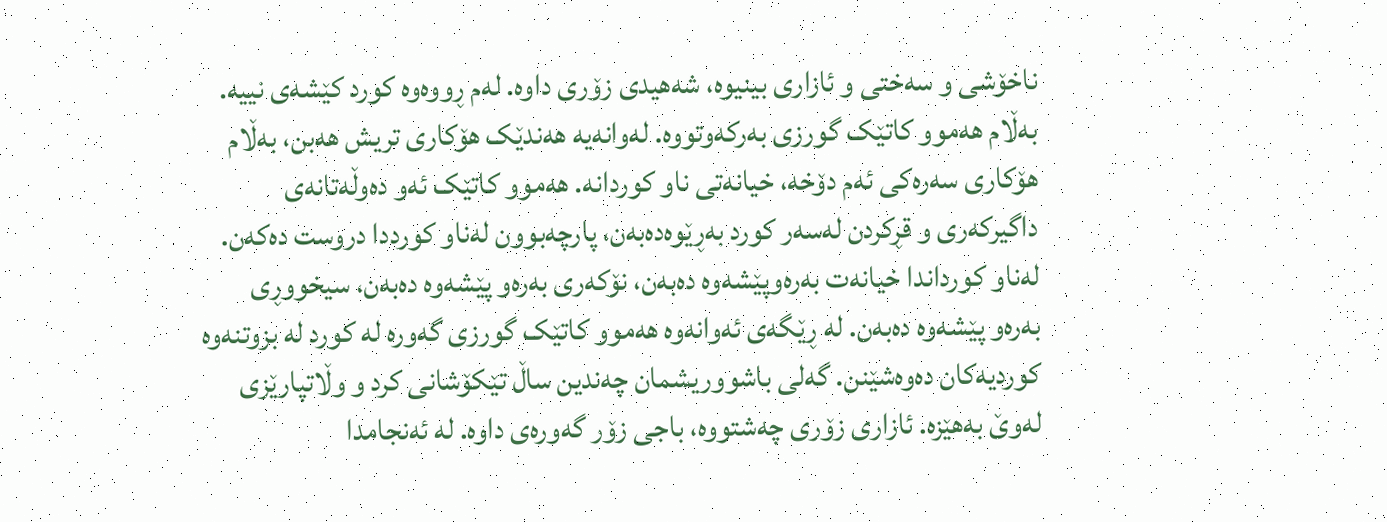ناخۆشی و سەختی و ئازاری بینیوە، شەهیدی زۆری داوە. لەم ڕووەوە کورد کێشەی نییە. بەڵام هەموو کاتێک گورزی بەرکەوتووە. لەوانەیە هەندێک هۆکاری تریش هەبن، بەڵام هۆکاری سەرەکی ئەم دۆخە، خیانەتی ناو کوردانە. هەموو کاتێک ئەو دەوڵەتانەی داگیرکەری و قڕکردن لەسەر کورد بەڕێوەدەبەن، پارچەبوون لەناو کورددا دروست دەکەن. لەناو کورداندا خیانەت بەرەوپێشەوە دەبەن، نۆکەری بەرەو پێشەوە دەبەن، سیخووڕی بەرەو پێشەوە دەبەن. لە ڕێگەی ئەوانەوە هەموو کاتێک گورزی گەورە لە کورد لە بزوتنەوە کوردیەکان دەوەشێنن. گەلی باشووریشمان چەندین ساڵ تێکۆشانی کرد و وڵاتپارێزی لەوێ بەهێزە. ئازاری زۆری چەشتووە، باجی زۆر گەورەی داوە. لە ئەنجامدا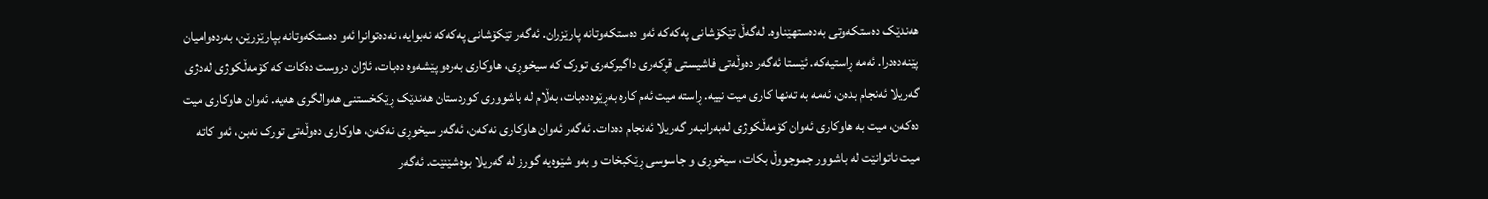هەندێک دەستکەوتی بەدەستهێناوە. لەگەڵ تێکۆشانی پەکەکە ئەو دەستکەوتانە پارێزران. ئەگەر تێکۆشانی پەکەکە نەبوایە، نەدەتوانرا ئەو دەستکەوتانە بپارێزرێن، بەردەوامیان پێنەدەدرا. ئەمە ڕاستیەکە. ئێستا ئەگەر دەوڵەتی فاشیستی قڕکەری داگیرکەری تورک کە سیخوڕی، هاوکاری بەرەو پێشەوە دەبات، ئاژان دروست دەکات کە کۆمەڵکوژی لەدژی گەریلا ئەنجام بدەن، ئەمە بە تەنها کاری میت نییە. ڕاستە میت ئەم کارە بەڕێوەدەبات، بەڵام لە باشووری کوردستان هەندێک ڕێکخستنی هەوالگری هەیە. ئەوان هاوکاری میت دەکەن، میت بە هاوکاری ئەوان کۆمەڵکوژی لەبەرانبەر گەریلا ئەنجام دەدات. ئەگەر ئەوان هاوکاری نەکەن، ئەگەر سیخوڕی نەکەن، هاوکاری دەوڵەتی تورک نەبن، ئەو کاتە میت ناتوانێت لە باشوور جموجووڵ بکات، سیخوڕی و جاسوسی ڕێکبخات و بەو شێوەیە گورز لە گەریلا بوەشێنێت. ئەگەر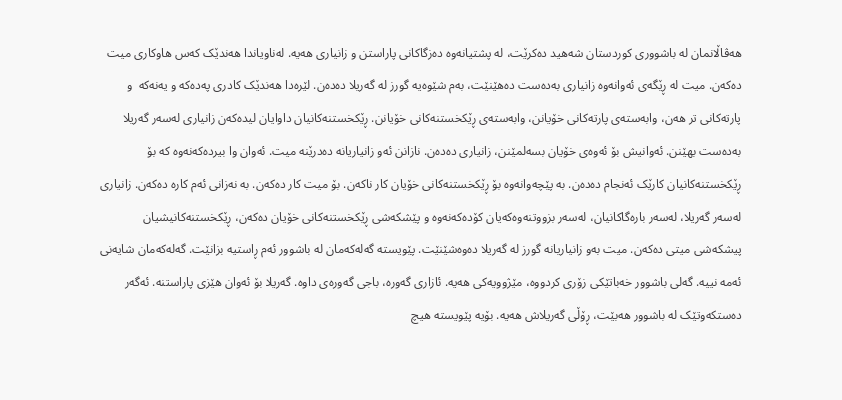هەڤاڵانمان لە باشووری کوردستان شەهید دەکرێت، لە پشتیانەوە دەزگاکانی پاراستن و زانیاری هەیە. لەناویاندا هەندێک کەس هاوکاری میت دەکەن. میت لە ڕێگەی ئەوانەوە زانیاری بەدەست دەهێنێت، بەم شێوەیە گورز لە گەریلا دەدەن. لێرەدا هەندێک کادری پەدەکە و یەنەکە  و پارتەکانی تر هەن، وابەستەی پارتەکانی خۆیانن، وابەستەی ڕێکخستنەکانی خۆیانن. ڕێکخستنەکانیان داوایان لیدەکەن زانیاری لەسەر گەریلا بەدەست بهێنن. ئەوانیش بۆ ئەوەی خۆیان بسەلمێنن، زانیاری دەدەن. نازانن ئەو زانیاریانە دەدرێنە میت. ئەوان وا بیردەکەنەوە کە بۆ ڕێکخستنەکانیان کارێک ئەنجام دەدەن. بە پێچەوانەوە بۆ ڕێکخستنەکانی خۆیان کار ناکەن. بۆ میت کار دەکەن. بە نەزانی ئەم کارە دەکەن. زانیاری لەسەر گەریلا، لەسەر بارەگاکانیان، لەسەر بزووتنەوەکەیان کۆدەکەنەوە و پێشکەشی ڕێکخستنەکانی خۆیان دەکەن، ڕێکخستنەکانیشیان پیشکەشی میتی دەکەن. میت بەو زانیاریانە گورز لە گەریلا دەوەشێنێت. پێویستە گەلەکەمان لە باشوور ئەم ڕاستیە بزانێت. گەلەکەمان شایەنی ئەمە نییە. گەلی باشوور خەباتێکی زۆری کردووە، مێژوویەکی هەیە. ئازاری گەورە، باجی گەورەی داوە. گەریلا بۆ ئەوان هێزی پاراستنە. ئەگەر دەستکەوتێک لە باشوور هەبێت، ڕۆڵی گەریلاش هەیە. بۆیە پێویستە هیچ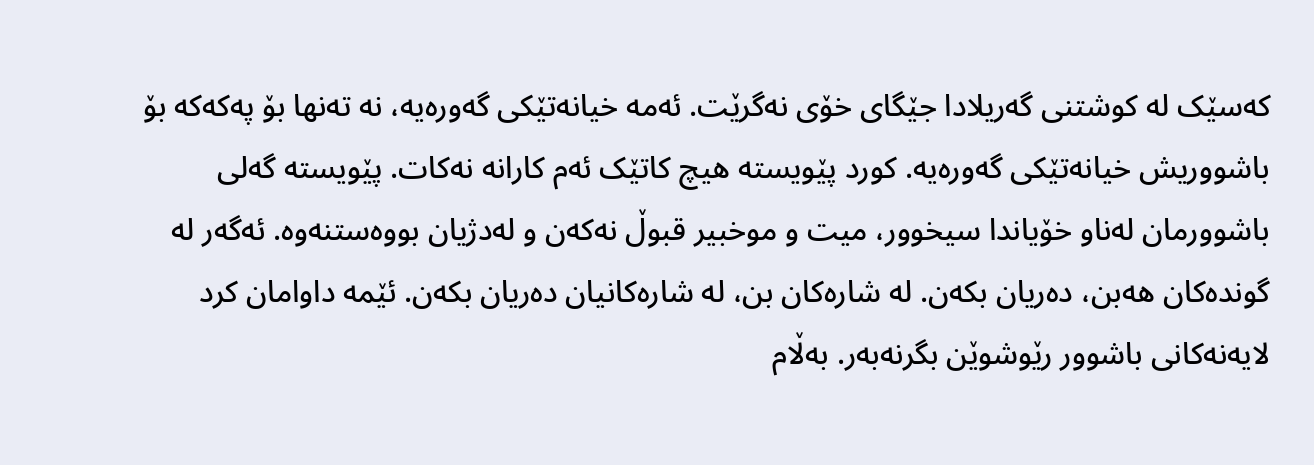کەسێک لە کوشتنی گەریلادا جێگای خۆی نەگرێت. ئەمە خیانەتێکی گەورەیە، نە تەنها بۆ پەکەکە بۆ باشووریش خیانەتێکی گەورەیە. کورد پێویستە هیچ کاتێک ئەم کارانە نەکات. پێویستە گەلی باشوورمان لەناو خۆیاندا سیخوور، میت و موخبیر قبوڵ نەکەن و لەدژیان بووەستنەوە. ئەگەر لە گوندەکان هەبن، دەریان بکەن. لە شارەکان بن، لە شارەکانیان دەریان بکەن. ئێمە داوامان کرد لایەنەکانی باشوور رێوشوێن بگرنەبەر. بەڵام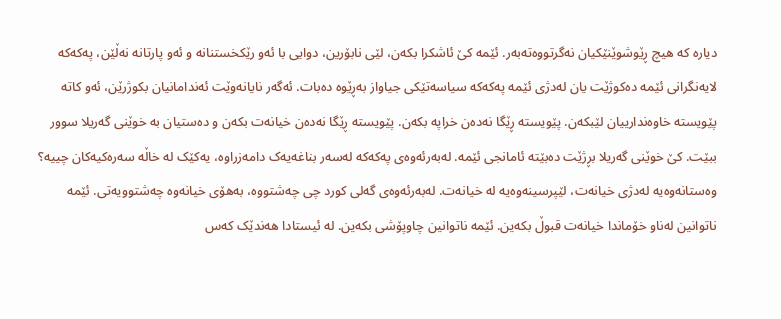دیارە کە هیچ ڕێوشوێنێکیان نەگرتووەتەبەر. ئێمە کێ ئاشکرا بکەن، لێی نابۆرین، دوایی با ئەو رێکخستنانە و ئەو پارتانە نەڵێن، پەکەکە لایەنگرانی ئێمە دەکوژێت یان لەدژی ئێمە پەکەکە سیاسەتێکی جیاواز بەڕێوە دەبات. ئەگەر نایانەوێت ئەندامانیان بکوژرێن، ئەو کاتە پێویستە خاوەندارییان لێبکەن. پێویستە ڕێگا نەدەن خراپە بکەن. پێویستە ڕێگا نەدەن خیانەت بکەن و دەستیان بە خوێنی گەریلا سوور ببێت. کێ خوێنی گەریلا بڕژێت دەبێتە ئامانجی ئێمە. لەبەرئەوەی پەکەکە لەسەر بناغەیەک دامەزراوە، یەکێک لە خاڵە سەرەکیەکان چییە؟ وەستانەوەیە لەدژی خیانەت، لێپرسینەوەیە لە خیانەت. لەبەرئەوەی گەلی کورد چی چەشتووە، بەهۆی خیانەوە چەشتوویەتی. ئێمە ناتوانین لەناو خۆماندا خیانەت قبوڵ بکەین. ئێمە ناتوانین چاوپۆشی بکەین. لە ئیستادا هەندێک کەس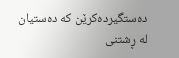دەستگیردەکرێن کە دەستیان لە ڕشتنی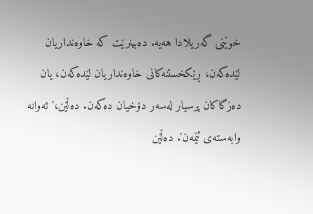خوێنی گەریلادا هەیە. دەبینرێت کە خاوەنداریان لێدەکەن، ڕێکخستنەکانی خاوەنداریان لێدەکەن، یان دەزگاکان پرسیار لەسەر دۆخیان دەکەن. دەڵێن،'ئەوانە وابەستەی ئێمەن'. دەڵێن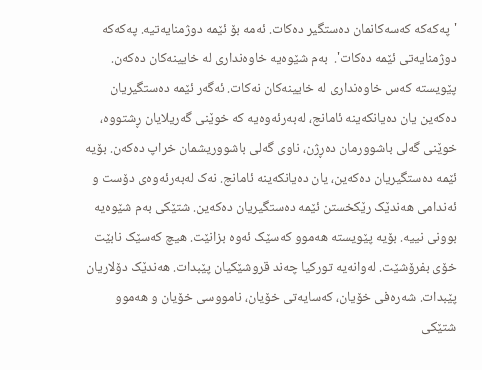'پەکەکە کەسەکانمان دەستگیر دەکات. ئەمە بۆ ئێمە دوژمنایەتیە. پەکەکە دوژمنایەتی ئێمە دەکات'.  بەم شێوەیە خاوەنداری لە خایینەکان دەکەن. پێویستە کەس خاوەنداری لە خایینەکان نەکات. ئەگەر ئێمە دەستگیریان دەکەین یان دەیانکەینە ئامانج، لەبەرئەوەیە کە خوێنی گەریلایان ڕشتووە، خوێنی گەلی باشوورمان دەڕژن، ناوی گەلی باشووریشمان خراپ دەکەن. بۆیە ئێمە دەستگیریان دەکەین، یان دەیانکەینە ئامانج. نەک لەبەرئەوەی دۆست و ئەندامی هەندێک رێکخستن ئێمە دەستگیریان دەکەین. شتێکی بەم شێوەیە بوونی نییە. بۆیە پێویستە هەموو کەسێک ئەوە بزانێت. هیچ کەسێک نابێت خۆی بفرۆشێت. لەوانەیە تورکیا چەند قروشێکیان پێبدات. هەندێک دۆلاریان پێبدات. شەرەفی خۆیان، کەسایەتی خۆیان، نامووسی خۆیان و هەموو شتێکی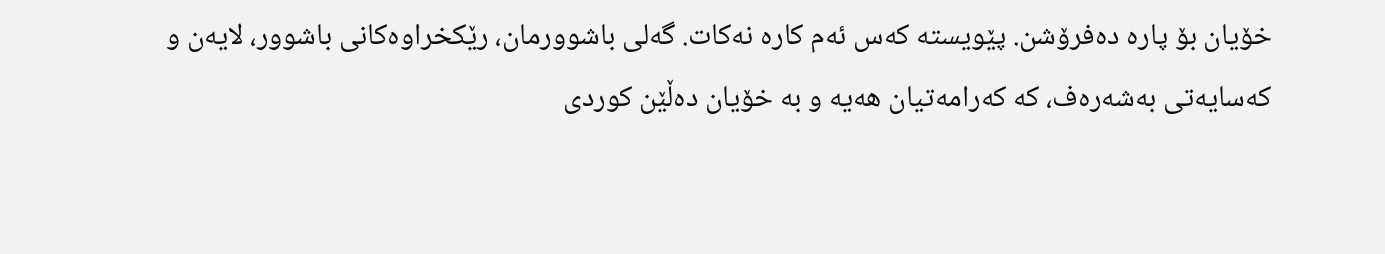خۆیان بۆ پارە دەفرۆشن. پێویستە کەس ئەم کارە نەکات. گەلی باشوورمان، رێکخراوەکانی باشوور، لایەن و کەسایەتی بەشەرەف، کە کەرامەتیان هەیە و بە خۆیان دەڵێن کوردی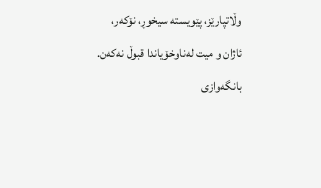وڵاتپارێز، پێویستە سیخوڕ، نۆکەر، ئاژان و میت لەناوخۆیاندا قبوڵ نەکەن. بانگەوازی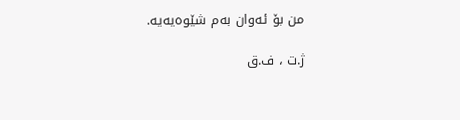من بۆ ئەوان بەم شێوەیەیە.

ژ.ت ، ف.ق